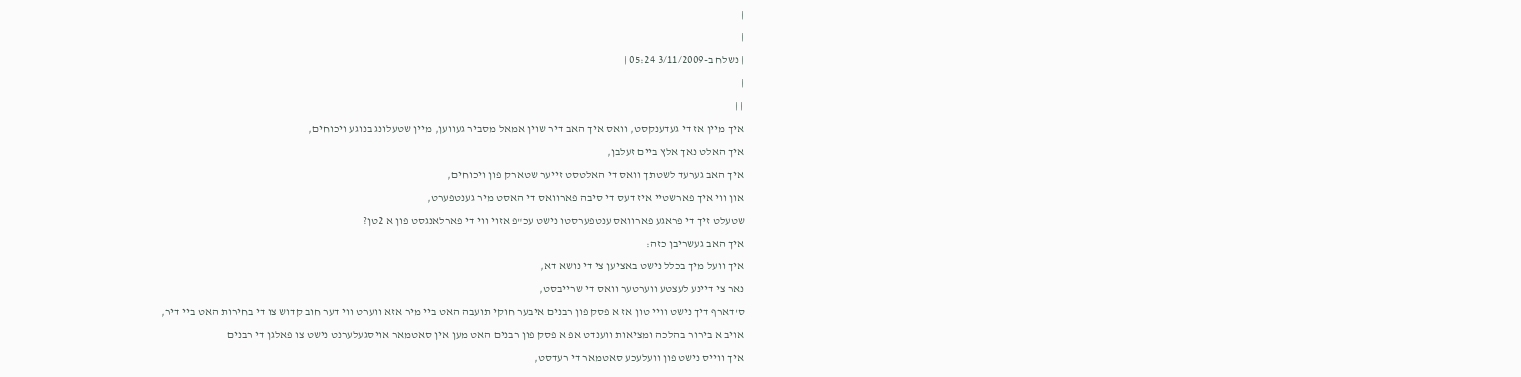|
|
| נשלח ב-3/11/2009 05:24 |
|
| |
איך מיין אז די געדענקסט, וואס איך האב דיר שוין אמאל מסביר געווען, מיין שטעלונג בנוגע ויכוחים,
איך האלט נאך אלץ ביים זעלבן,
איך האב גערעד לשטתך וואס די האלטסט זייער שטארק פון ויכוחים,
און ווי איך פארשטיי איז דעס די סיבה פארוואס די האסט מיר גענטפערט,
שטעלט זיך די פראגע פארוואס ענטפערסטו נישט עכ"פ אזוי ווי די פארלאנגסט פון א 2טן?
איך האב געשריבן כזה:
איך וועל מיך בכלל נישט באציען צי די נושא דא,
נאר צי דיינע לעצטע ווערטער וואס די שרייבסט,
ס'דארף דיך נישט וויי טון אז א פסק פון רבנים איבער חוקי תועבה האט ביי מיר אזא ווערט ווי דער חוב קדוש צו די בחירות האט ביי דיר,
אויב א בירור בהלכה ומציאות ווענדט אפ א פסק פון רבנים האט מען אין סאטמאר אויסגעלערנט נישט צו פאלגן די רבנים
איך ווייס נישט פון וועלעכע סאטמאר די רעדסט,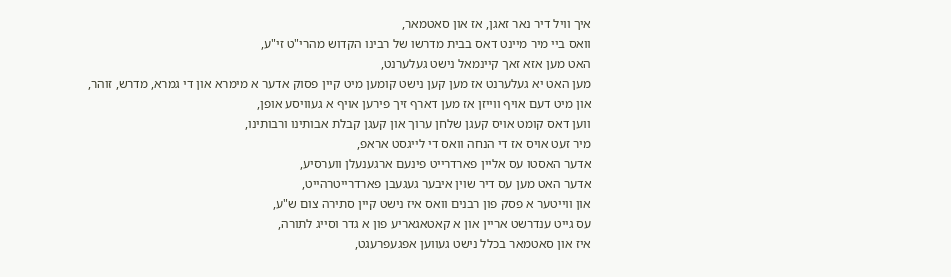איך וויל דיר נאר זאגן, אז און סאטמאר,
וואס ביי מיר מיינט דאס בבית מדרשו של רבינו הקדוש מהרי"ט זי"ע,
האט מען אזא זאך קיינמאל נישט געלערנט,
מען האט יא געלערנט אז מען קען נישט קומען מיט קיין פסוק אדער א מימרא און די גמרא, מדרש, זוהר,
און מיט דעם אויף ווייזן אז מען דארף זיך פירען אויף א געוויסע אופן,
ווען דאס קומט אויס קעגן שלחן ערוך און קעגן קבלת אבותינו ורבותינו,
מיר זעט אויס אז די הנחה וואס די לייגסט אראפ,
אדער האסטו עס אליין פארדרייט פינעם ארגענעלן ווערסיע,
אדער האט מען עס דיר שוין איבער געגעבן פארדרייטרהייט,
און ווייטער א פסק פון רבנים וואס איז נישט קיין סתירה צום ש"ע,
עס גייט ענדרשט אריין און א קאטאגאריע פון א גדר וסייג לתורה,
איז און סאטמאר בכלל נישט געווען אפגעפרעגט,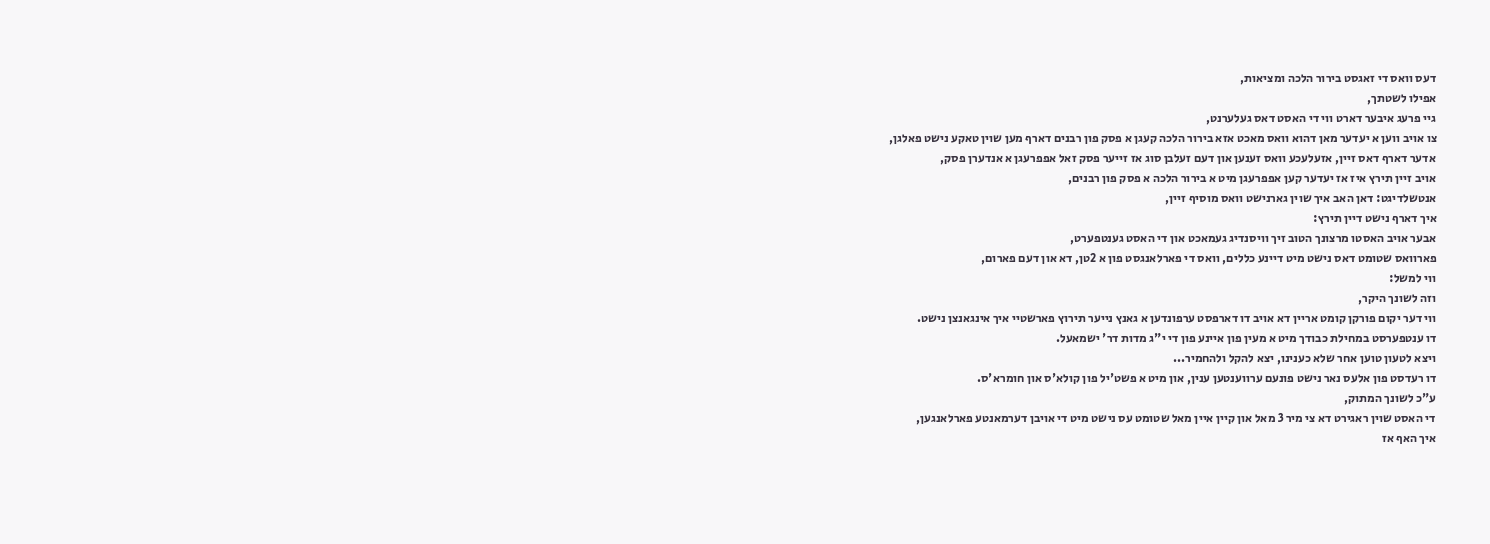דעס וואס די זאגסט בירור הלכה ומציאות,
אפילו לשטתך,
גיי פרעג איבער דארט ווי די האסט דאס געלערנט,
צו אויב ווען א יעדער מאן דהוא וואס מאכט אזא בירור הלכה קעגן א פסק פון רבנים דארף מען שוין טאקע נישט פאלגן,
אדער דארף דאס זיין, אזעלעכע וואס זענען און דעם זעלבן סוג אז זייער פסק זאל אפפרעגן א אנדערן פסק,
אויב זיין תירץ איז אז יעדער קען אפפרעגן מיט א בירור הלכה א פסק פון רבנים,
אנטשלדיגט: דאן האב איך שוין גארנישט וואס מוסיף זיין,
איך דארף נישט דיין תירץ:
אבער אויב האסטו מרצונך הטוב זיך וויסנדיג געמאכט און די האסט גענטפערט,
פארוואס שטומט דאס נישט מיט דיינע כללים, וואס די פארלאנגסט פון א 2טן, דא און דעם פארום,
ווי למשל:
וזה לשונך היקר,
ווי דער יקום פורקן קומט אריין דא אויב דו דארפסט ערפונדען א גאנץ נייער תירוץ פארשטיי איך אינגאנצן נישט.
דו ענטפערסט במחילת כבודך מיט א מעין פון איינע פון די י"ג מדות דר' ישמאעל.
ויצא לטעון טוען אחר שלא כענינו, יצא להקל ולהחמיר...
דו רעדסט פון אלעס נאר נישט פונעם ערווענטען ענין, און מיט א פשט'יל פון קולא'ס און חומרא'ס.
ע"כ לשונך המתוק,
די האסט שוין ראגירט דא צי מיר 3 מאל און קיין איין מאל שטומט עס נישט מיט די אויבן דערמאנטע פארלאנגען,
איך האף אז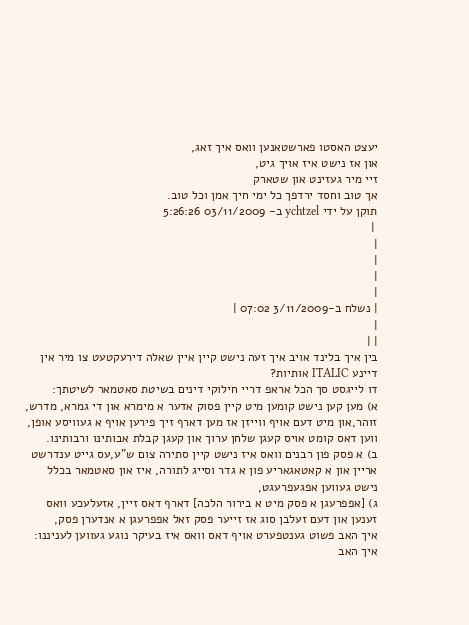יעצט האסטו פארשטאנען וואס איך זאג,
און אז נישט איז אויך גיט,
זיי מיר געזינט און שטארק
אך טוב וחסד ירדפך כל ימי חיך אמן וכל טוב.
תוקן על ידי ychtzel ב- 03/11/2009 5:26:26
 |
|
|
|
|
| נשלח ב-3/11/2009 07:02 |
|
| |
בין איך בלינד אויב איך זעה נישט קיין איין שאלה דירעקטעט צו מיר אין דיינע ITALIC אותיות?
דו לייגסט סך הכל אראפ דריי חילוקי דינים בשיטת סאטמאר לשיטתך:
א) מען קען נישט קומען מיט קיין פסוק אדער א מימרא און די גמרא, מדרש, זוהר,און מיט דעם אויף ווייזן אז מען דארף זיך פירען אויף א געוויסע אופן, ווען דאס קומט אויס קעגן שלחן ערוך און קעגן קבלת אבותינו ורבותינו.
ב) א פסק פון רבנים וואס איז נישט קיין סתירה צום ש"ע,עס גייט ענדרשט אריין און א קאטאגאריע פון א גדר וסייג לתורה, איז און סאטמאר בכלל נישט געווען אפגעפרעגט,
ג) [אפפרעגן א פסק מיט א בירור הלכה] דארף דאס זיין, אזעלעכע וואס זענען און דעם זעלבן סוג אז זייער פסק זאל אפפרעגן א אנדערן פסק,
איך האב פשוט גענטפערט אויף דאס וואס איז בעיקר נוגע געווען לעניננו: איך האב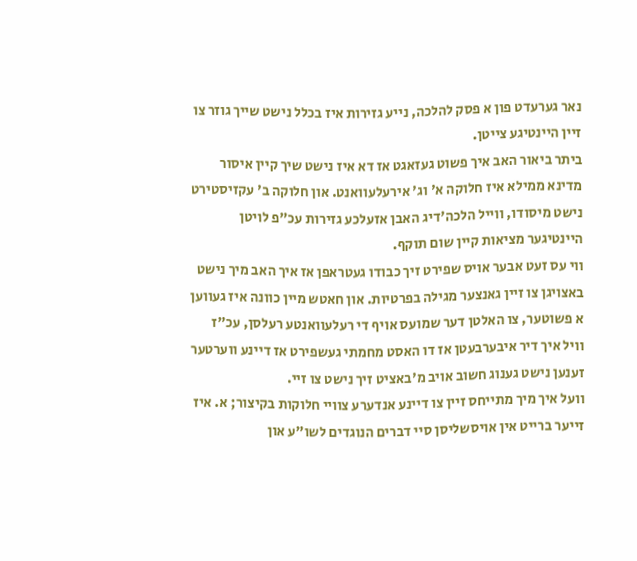נאר גערעדט פון א פסק להלכה, נייע גזירות איז בכלל נישט שייך גוזר צו זיין היינטיגע צייטן.
ביתר ביאור האב איך פשוט געזאגט אז דא איז נישט שיך קיין איסור מדינא ממילא איז חלוקה א' וג' אירעלעוואנט. און חלוקה ב' עקזיסטירט נישט מיסודו, ווייל הלכה'דיג האבן אזעלכע גזירות עכ"פ לויטן היינטיגער מציאות קיין שום תוקף.
ווי עס זעט אבער אויס שפירט זיך כבודו געטראפן אז איך האב מיך נישט באצויגן צו זיין גאנצער מגילה בפרטיות. און חאטש מיין כוונה איז געווען א פשוטער, צו האלטן דער שמועס אויף די רעלעוואנטע רעלסן, עכ"ז וויל איך דיר איבערבעטן אז דו האסט מחמתי געשפירט אז דיינע ווערטער זענען נישט גענוג חשוב אויב מ'באציט זיך נישט צו זיי.
וועל איך מיך מתייחס זיין צו דיינע אנדערע צוויי חלוקות בקיצור; א. איז זייער ברייט אין אויסשליסן סיי דברים הנוגדים לשו"ע און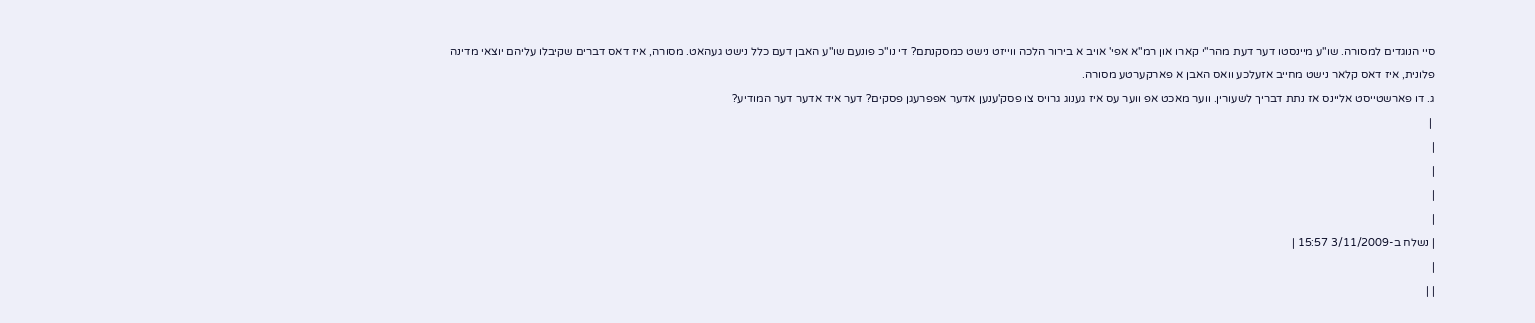סיי הנוגדים למסורה. שו"ע מיינסטו דער דעת מהר"י קארו און רמ"א אפי' אויב א בירור הלכה ווייזט נישט כמסקנתם? די נו"כ פונעם שו"ע האבן דעם כלל נישט געהאט. מסורה, איז דאס דברים שקיבלו עליהם יוצאי מדינה פלונית, איז דאס קלאר נישט מחייב אזעלכע וואס האבן א פארקערטע מסורה.
ג. דו פארשטייסט אליינס אז נתת דבריך לשעורין. ווער מאכט אפ ווער עס איז גענוג גרויס צו פסק'ענען אדער אפפרעגן פסקים? דער איד אדער דער המודיע?
 |
|
|
|
|
| נשלח ב-3/11/2009 15:57 |
|
| |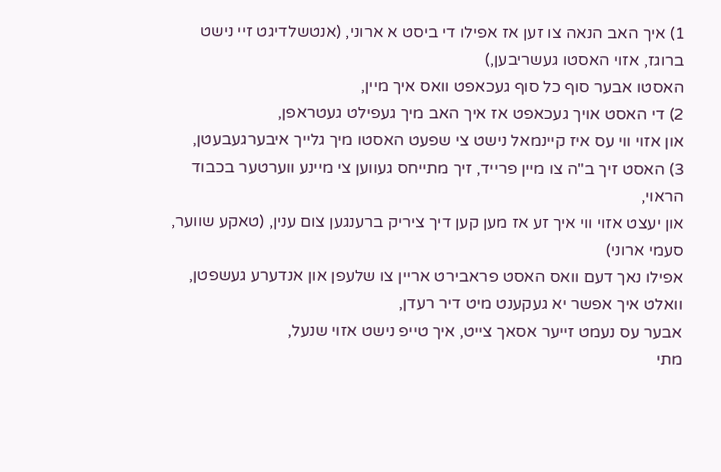1) איך האב הנאה צו זען אז אפילו די ביסט א ארוני, (אנטשלדיגט זיי נישט ברוגז, אזוי האסטו געשריבען,)
האסטו אבער סוף כל סוף געכאפט וואס איך מיין,
2) די האסט אויך געכאפט אז איך האב מיך געפילט געטראפן,
און אזוי ווי עס איז קיינמאל נישט צי שפעט האסטו מיך גלייך איבערגעבעטן,
3) האסט זיך ב"ה צו מיין פרייד, זיך מתייחס געווען צי מיינע ווערטער בכבוד הראוי,
און יעצט אזוי ווי איך זע אז מען קען דיך ציריק ברענגען צום ענין, (טאקע שווער, סעמי ארוני)
אפילו נאך דעם וואס האסט פראבירט אריין צו שלעפן און אנדערע געשפטן,
וואלט איך אפשר יא געקענט מיט דיר רעדן,
אבער עס נעמט זייער אסאך צייט, איך טייפ נישט אזוי שנעל,
מתי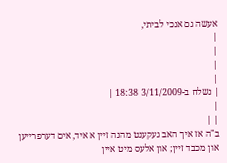אעשה גם אנכי לביתי,
|
|
|
|
| נשלח ב-3/11/2009 18:38 |
|
| |
ב"ה אז איך האב געקענט מהנה זיין א איד, אים דערפרייען און מכבד זיין; און אלעס מיט איין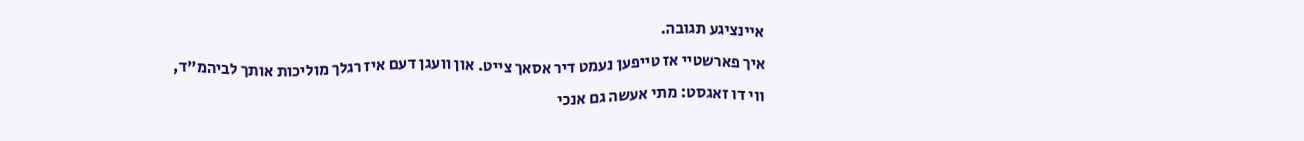איינציגע תגובה.
איך פארשטיי אז טייפען נעמט דיר אסאך צייט. און וועגן דעם איז רגלך מוליכות אותך לביהמ"ד, ווי דו זאגסט: מתי אעשה גם אנכי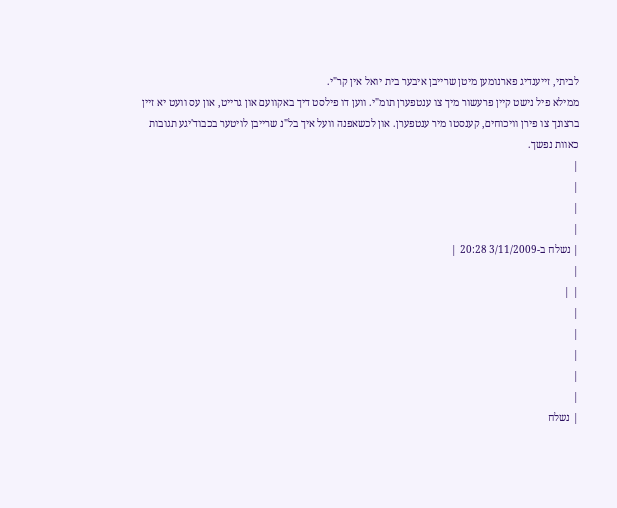לביתי, זייענדיג פארנומען מיטן שרייבן איבער בית יואל אין קר"י.
ממילא פיל נישט קיין פרעשור מיך צו ענטפערן תומ"י. ווען דו פילסט דיך באקוועם און גרייט, און עס וועט יא זיין ברצונך צו פירן וויכוחים, קענסטו מיר ענטפערן. און לכשאפנה וועל איך בל"נ שרייבן לויטער בכבוד'יגע תגובות כאוות נפשך.
|
|
|
|
| נשלח ב-3/11/2009 20:28 |
|
| |
|
|
|
|
|
| נשלח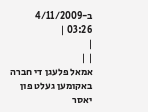ב-4/11/2009 03:26 |
|
| |
אמאל פלעגן די חברה באקומען געלט פון יאסר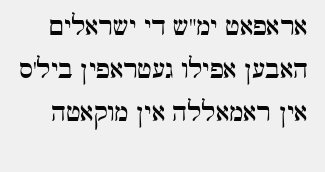אראפאט ימ"ש די ישראלים האבען אפילו געטראפין ביל'ס אין ראמאללה אין מוקאטה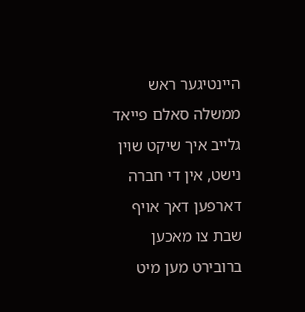היינטיגער ראש ממשלה סאלם פייאד גלייב איך שיקט שוין נישט, אין די חברה דארפען דאך אויף שבת צו מאכען ברובירט מען מיט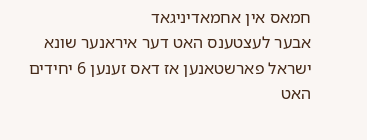חמאס אין אחמאדיניגאד
אבער לעצטענס האט דער איראנער שונא ישראל פארשטאנען אז דאס זענען 6 יחידים האט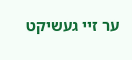ער זיי געשיקט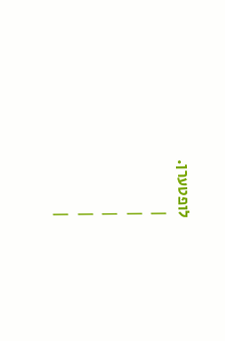לופטערן.
|
|
|
|
|